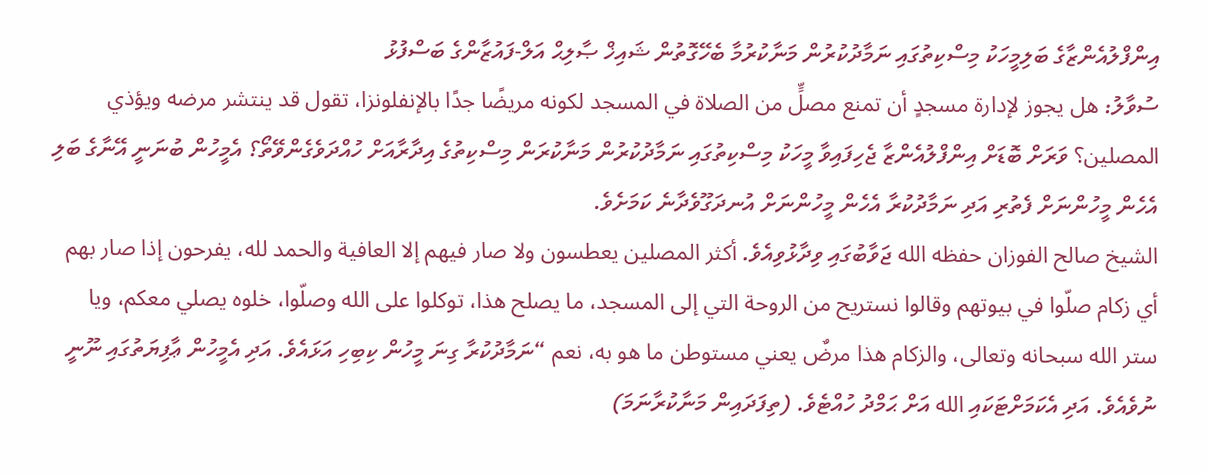އިންފްލުއެންޒާގެ ބަލިމީހަކު މިސްކިތުގައި ނަމާދުކުރުން މަނާކުރުމާ ބެހޭގޮތުން ޝައިޚް ޞާލިޙް އަލް-ފައުޒާންގެ ބަސްފުޅު
ސުވާލު: هل يجوز لإدارة مسجدٍ أن تمنع مصلٍّ من الصلاة في المسجد لكونه مريضًا جدًا بالإنفلونزا، تقول قد ينتشر مرضه ويؤذي المصلين؟ ވަރަށް ބޮޑަށް އިންފްލުއެންޒާ ޖެހިފައިވާ މީހަކު މިސްކިތުގައި ނަމާދުކުރުން މަނާކުރަން މިސްކިތުގެ އިދާރާއަށް ހުއްދަވެގެންވޭތޯ؟ އެމީހުން ބުނަނީ އޭނާގެ ބަލި އެހެން މީހުންނަށް ފެތުރި އަދި ނަމާދުކުރާ އެހެން މީހުންނަށް އުނދަގޫވެދާނެ ކަމަށެވެ.
الشيخ صالح الفوزان حفظه الله ޖަވާބުގައި ވިދާޅުވިއެވެ. أكثر المصلين يعطسون ولا صار فيهم إلا العافية والحمد لله، يفرحون إذا صار بهم أي زكام صلّوا في بيوتهم وقالوا نستريح من الروحة التي إلى المسجد، ما يصلح هذا، توكلوا على الله وصلّوا، خلوه يصلي معكم، ويا ستر الله سبحانه وتعالى، والزكام هذا مرضٌ يعني مستوطن ما هو به، نعم “ނަމާދުކުރާ ގިނަ މީހުން ކިބިހި އަޅައެވެ. އަދި އެމީހުން ޢާފިޔަތުގައި ނޫނީ ނުވެއެވެ. އަދި އެކަމަށްޓަކައި الله އަށް ޙަމްދު ހުއްޓެވެ. (ތިފަދައިން މަނާކުރާނަމަ)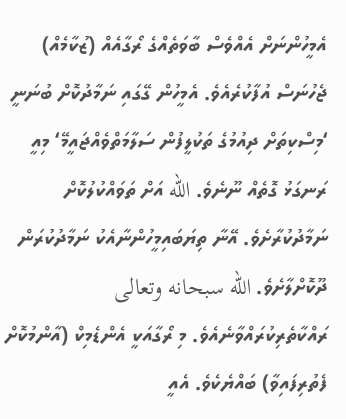އެމީހުންނަށް އެއްވެސް ބާވަތެއްގެ ރޯގާއެއް (ޒުކާމެއް) ޖެހުނަސް އުފާކުރެއެވެ. އެމީހުން ގޭގައި ނަމާދުކޮށް ބުނަނީ ‘މިސްކިތަށް ދިއުމުގެ ތަކުލީފުން ސަލާމަތްވެއްޖައީމޭ‘ މިއީ ރަނގަޅު ގޮތެއް ނޫނެވެ. الله އަށް ތަވައްކުލުކޮށް ނަމާދުކުރާށެވެ. އޭނާ ތިޔަބައިމީހުންނާއެކު ނަމާދުކުރަން ދޫކޮށްލާށެވެ. الله سبحانه وتعالى ރައްކާތެރިކުރައްވާނެއެވެ. މި ރޯގާއަކީ އެންޑެމިކް (އާންމުކޮށް ފެތުރިފައިވާ) ބައްޔެކެވެ. އެއީ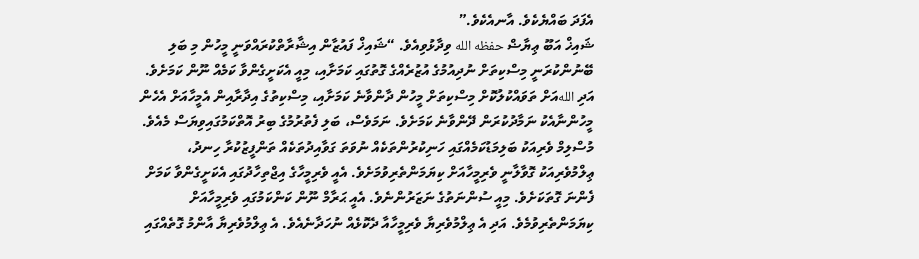އެފަދަ ބައްޔެކެވެ. އާނއެކެވެ.”
ޝައިޚް އަބޫ ޢިޔާޟް حفظه الله ވިދާޅުވިއެވެ. “ޝައިޚް ފައުޒާން އިޝާރާތްކުރައްވަނީ މީހުން މި ބަލި ބޭނުންކުރަނީ މިސްކިތަށް ނުދިއުމުގެ އުޒުރެއްގެ ގޮތުގައި ކަމަށާއި، މިއީ އެކަށީގެންވާ ކަމެއް ނޫން ކަމަށެވެ. އަދި اللهއަށް ތަވައްކުލުކޮށް މިސްކިތަށް މީހުން ދާންވާނެ ކަމަށާއި، މިސްކިތުގެ އިދާރާއިން އެމީހާއަށް އެހެން މީހުންނާއެކު ނަމާދުކުރަން ދޭންވާނެ ކަމަށެވެ. ނަމަވެސް، ބަލި ފެތުރުމުގެ ބިރު އޮތްކަމުގައިވިޔަސް މެއެވެ. މުސްލިމް ވެރިއަކު ބަލިމަޑުކަމެއްގައި ހަނިކުރުންތަކެއް ނުވަތަ ގަވާއިދުތަކެއް ތަންފީޒުކުރާ ހިނދު، ޢިލްމުވެރިއަކު ގޮވާލާނީ ވެރިމީހާއަށް ކިޔަމަންތެރިވުމަށެވެ. އެއީ ވެރިމީހާގެ އިޖްތިހާދުގައި އެކަށީގެންވާ ކަމަށް ފެންނަ ގޮތަކަށެވެ. މިއީ ސުންނަތުގެ ނަޒަރުންނެވެ. އެއީ ޙަރާމް ނޫން ކަންކަމުގައި ވެރިމީހާއަށް ކިޔަމަންތެރިވުމެވެ. އަދި އެ ޢިލްމުވެރިޔާ ވެރިމީހާއާ ދެކޮޅެއް ނުހަދާނެއެވެ. އެ ޢިލްމުވެރިޔާ އާންމު ގޮތެއްގައި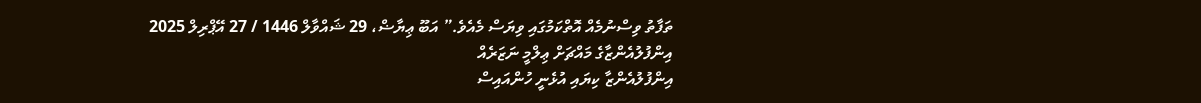ތަފާތު ވިސްނުމެއް އޮތްކަމުގައި ވިޔަސް މެއެވެ.” އަބޫ ޢިޔާޟް، 29 ޝައްވާލް 1446 / 27 އޭޕްރިލް 2025
އިންފުލުއެންޒާގެ މައްޗަށް ޢިލްމީ ނަޒަރެއް
އިންފުލުއެންޒާ ކިޔައި އުޅެނީ ހުންއައިސް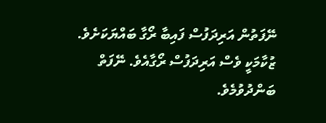ނޭފަތުން އަރިދަފުސް ފައިބާ ރޯގާ ބައްޔަކަށެވެ. ޒުކާމަކީ ވެސް އަރިދަފުސް ރޯގާއެވެ. ނޭފަތް ބަންދުވުމެވެ.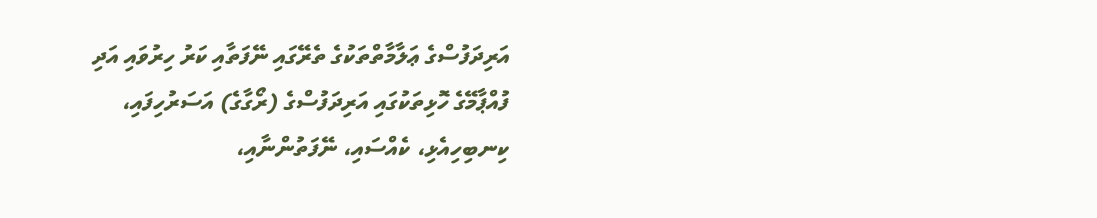އަރިދަފުސްގެ ޢަލާމާތްތަކުގެ ތެރޭގައި ނޭފަތާއި ކަރު ހިރުވައި އަދި ފުއްޕާމޭގެ ހޮޅިތަކުގައި އަރިދަފުސްގެ (ރޯގާގެ) އަސަރުހިފައި، ކިނބިހިއެޅި، ކެއްސައި، ނޭފަތުންނާއި،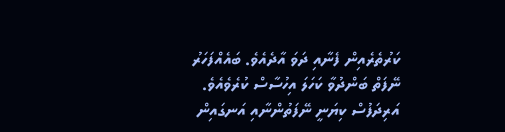ކަރުތެރެއިން ފެނާއި ދަވަ އާދެއެވެ. ބައެއްފަހަރު ނޭފަތް ބަންދުވާ ކަހަލަ އިހުސާސް ކުރެވެއެވެ. އަރިދަފުސް ކިޔަނީ ނޭފަތުންނާއި އަނގައިން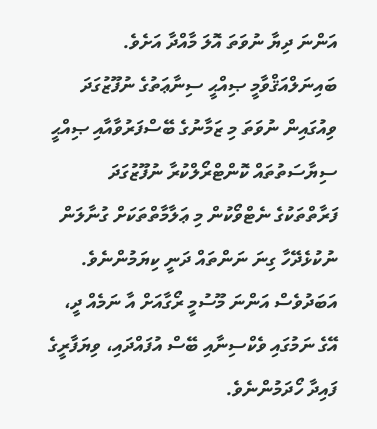އަންނަ ދިޔާ ނުވަތަ އޮލަ މާއްދާ އަށެވެ.
ބައިނަލްއަޤްވާމީ ޞިއްޙީ ސިނާޢަތުގެ ނުފޫޒުގަދަ ވިއުގައިން ނުވަތަ މި ޒަމާނުގެ ބޭސްފަރުވާއާއި ޞިއްޙީ ސިޔާސަތުތައް ކޮންޓްރޯލްކުރާ ނުފޫޒުގަދަ ފަރާތްތަކުގެ ނެޓްވޯކުން މި ޢަލާމާތްތަކަށް ގުނާލަން ނުކުޅެދޭހާ ގިނަ ނަންތައް ދަނީ ކިޔަމުންނެވެ. އަބަދުވެސް އަންނަ މޫސުމީ ރޯގާއަށް އާ ނަމެއް ދީ، އޭގެ ނަމުގައި ވެކްސިނާއި ބޭސް އުފައްދައި، ވިޔަފާރީގެ ފައިދާ ހޯދަމުންނެވެ.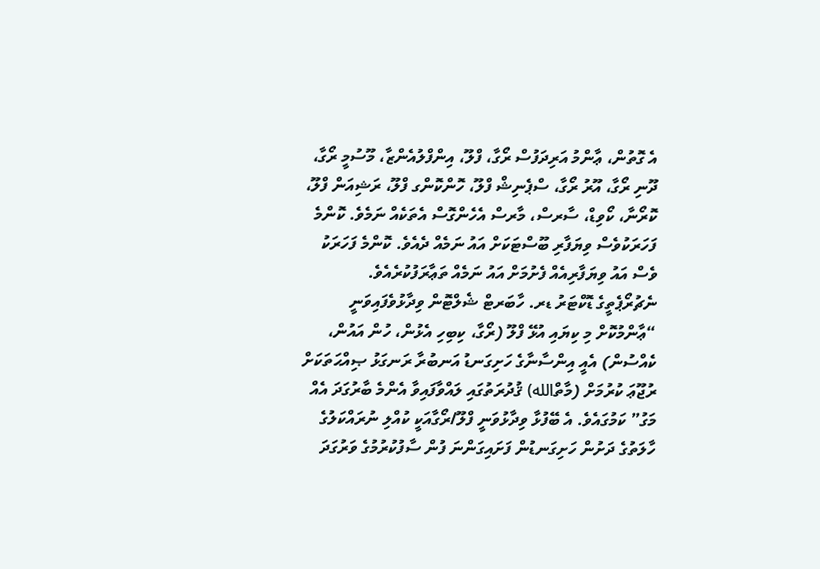އެ ގޮތުން، ޢާންމު އަރިދަފުސް ރޯގާ، ފްލޫ، އިންފްލުއެންޒާ، މޫސުމީ ރޯގާ، ދޫނި ރޯގާ، އޫރު ރޯގާ، ސްޕެނިޝް ފްލޫ، ހޮންކޮންގ ފްލޫ، ރަޝިއަން ފްލޫ، ކޮރޯނާ، ކޯވިޑް، ސާރސް، މާރސް އެހެންގޮސް އެތަކެއް ނަމެވެ. ކޮންމެ ފަހަރަކުވެސް ވިޔަފާރި ބޫސްޓަކަށް އައު ނަމެއް ދެއެވެ. ކޮންމެ ފަހަރަކު ވެސް އައު ވިޔަފާރިއެއް ފެށުމަށް އައު ނަމެއް ތަޢާރަފުކުރެއެވެ.
ނެޗުރޯޕެތީގެ ޑޮކްޓަރު ޑރ. ހާބަރޓް ޝެލްޓޮން ވިދާޅުވެފައިވަނީ “ޢާންމުކޮށް މި ކިޔައި އުޅޭ ފްލޫ (ރޯގާ، ކިބިހި އެޅުން، ހުން އައުން، ކެއްސުން) އެއީ އިންސާނާގެ ހަށިގަނޑު އަނބުރާ ރަނގަޅު ޞިއްޙަތަކަށް ރުޖޫޢަ ކުރުމަށް (މާތްالله) ޤުދުރަތުގައި ލައްވާފައިވާ އެންމެ ބާރުގަދަ އެއް މަގު” ކަމުގައެވެ. އެ ބޭފުޅާ ވިދާޅުވަނީ ފްލޫ/ރޯގާއަކީ ކުއްލި ނުރައްކަލުގެ ހާލަތުގެ ދަށުން ހަށިގަނޑުން ފަށައިގަންނަ ފުން ސާފުކުރުމުގެ ވަރުގަދަ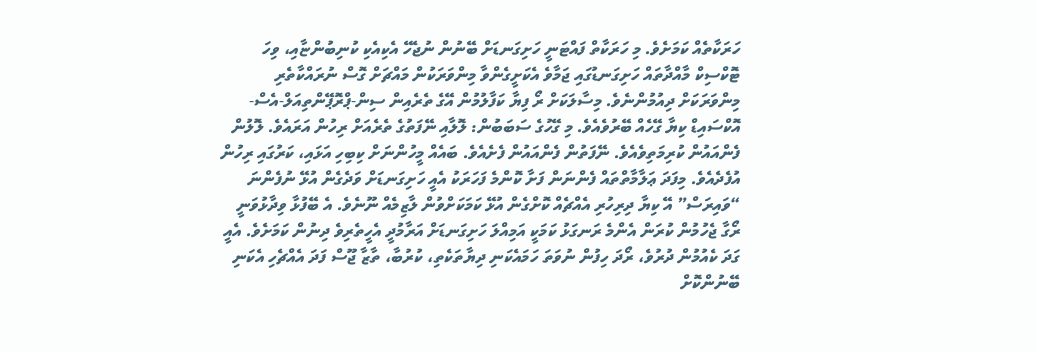ހަރަކާތެއް ކަމަށެވެ. މި ހަރަކާތް ފައްޓަނީ ހަށިގަނޑަށް ބޭނުން ނުޖެހޭ އެކިއެކި ކުނިބުންޏާއި، ވިހަ ޓޮކްސިކް މާއްދާތައް ހަށިގަނޑުގައި ޖަމާވެ އެކަށީގެންވާ މިންވަރަކުން މައްޗަށް ގޮސް ނުރައްކާތެރި މިންވަރަކަށް ދިއުމުންނެވެ. މިސާލަކަށް ރޯ ފިޔާ ކަފާލުމުން އޭގެ ތެރެއިން ސިން-ޕްރޮޕޭންތިއަލް-އެސް-އޮކްސައިޑް ކިޔާ ގޭހެއް ބޭރުވެއެވެ. މި ގޭހުގެ ސަބަބުން: ލޮލާއި ނޭފަތުގެ ތެރެއަށް ރިހުން އަރައެވެ. ލޮލުން ފެންއައުން ކުރިމަތިވެއެވެ. ނޭފަތުން ފެންއައުން ފެށެއެވެ. ބައެއް މީހުންނަށް ކިބިހި އަޅައި، ކަރުގައި ރިހުން އުފެދެއެވެ. މިފަދަ ޢަލާމާތްތައް ފެންނަން ފަށާ ކޮންމެ ފަހަރަކު އެއީ ހަށިގަނޑަށް ވަދެގެން އުޅޭ ނުފެންނަ “ވައިރަސް” އޭ ކިޔާ ދިރިހުރި އެއްޗެއް ކޮށްގެން އުޅޭ ކަމަކަށްވުން ލާޒިމެއް ނޫނެވެ. އެ ބޭފުޅާ ވިދާޅުވަނީ ރޯގާ ޖެހުމުން ކުރަން އެންމެ ރަނގަޅު ކަމަކީ އަމިއްލަ ހަށިގަނޑަށް އަރާމުދީ އެހީތެރިވެ ދިނުން ކަމަށެވެ. އެއީ ގަދަ ކެއުމުން ދުރުވެ، ރޯދަ ހިފުން ނުވަތަ ހަމައެކަނި ދިޔާތަކެތި، ކުރުބާ، ތާޒާ ޖޫސް ފަދަ އެއްޗެހި އެކަނި ބޭނުންކޮށް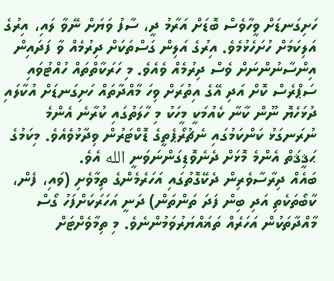ހަށިގަނޑަށް ވީހާވެސް ބޮޑަށް އަރާމު ދީ، ސާފު ވަޔަށް ނޭވާ ލައި، އިރުގެ އަލިކަމަށް ހުށަހެޅުމެވެ. އިރުގެ އަލިން ގަސްތަކަށް ދިރުމެއް ވާ ފަދައިން އިންސާނުންނަށް ވެސް ދިރުމެއް ވެއެވެ. މި ހަރަކާތްތައް ހުއްޓުވައި ސަޕްރެސް ކޮށް އަދި އޭގެ އިތުރަށް ވިހަ މާއްދާތައް ހަށިގަނޑަށް އުކާލައި ދުޅަހެޔޮ ނޫން ކާނާ ކެއުމަކީ މީހަކު މި ހާލަތުގައި ކުރާނެ އެންމެ ނުރަނގަޅު ކަންކަމުގައި ނެޗުރޯޕެތީގެ ޑޮކްޓަރުން ވިދާޅުވެއެވެ. މިކަމުގެ ޙަޤީޤަތް އެންމެ މޮޅަށް ދެނެވޮޑިގަންނަވަނީ الله އެވެ.
ބައެއް ދިރާސާވެރިން ދެކޭގޮތުގައި އަހަރެމެންގެ ތިމާވެށި (ވައި، ފެން، ކާބޯތަކެތި އަދި ބިން ފަދަ ތަންތަން) ދަނީ އަހަރަކަށްފަހު ގޯސް މާއްދާތަކުން އަހަރެއް ތަޣައްޔަރުވަމުންނެވެ. މި ތިމާވެށްޓަށް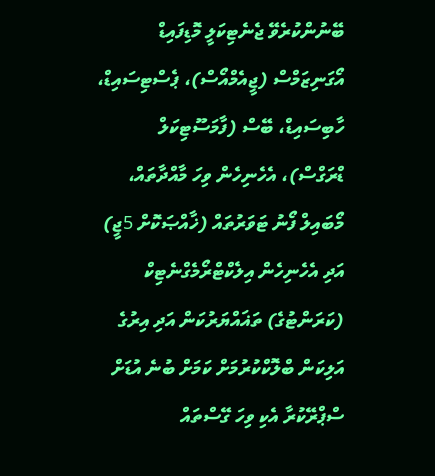ބޭނުންކުރެވޭ ޖެނެޓިކަލީ މޮޑިފައިޑް އޯގަނިޒަމްސް (ޖީއެމްއޯސް)، ޕެސްޓިސައިޑް، ހާބިސައިޑް، ބޭސް (ފާމަސޫޓިކަލް ޑްރަގްސް)، އެހެނިހެން ވިހަ މާއްދާތައް، މޯބައިލް ފޯނު ޓަވަރުތައް (ޚާއްޞަކޮށް 5ޖީ) އަދި އެހެނިހެން އިލެކްޓްރޯމެގްނެޓިކް (ކަރަންޓުގެ) ތަޣައްޔަރުކަން އަދި އިރުގެ އަލިކަން ބްލޮކްކުރުމަށް ކަމަށް ބުނެ އުޑަށް ސްޕްރޭކުރާ އެކި ވިހަ ގޭސްތައް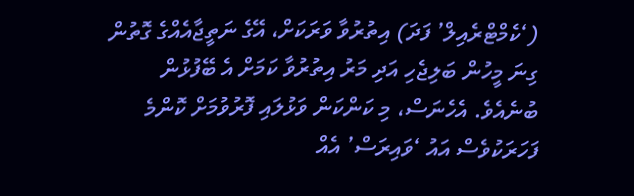(‘ކެމްޓްރެއިލް’ ފަދަ) އިތުރުވާ ވަރަކަށް، އޭގެ ނަތީޖާއެއްގެ ގޮތުން ގިނަ މީހުން ބަލިޖެހި އަދި މަރު އިތުރުވާ ކަމަށް އެ ބޭފުޅުން ބުނެއެވެ. އެހެނަސް، މި ކަންކަން ވަޅުލައި ފޮރުވުމަށް ކޮންމެ ފަހަރަކުވެސް އައު ‘ވައިރަސް’ އެއް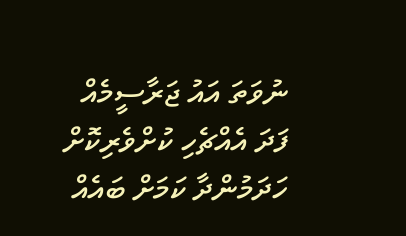ނުވަތަ އައު ޖަރާސީމެއް ފަދަ އެއްޗެހި ކުށްވެރިކޮށް ހަދަމުންދާ ކަމަށް ބައެއް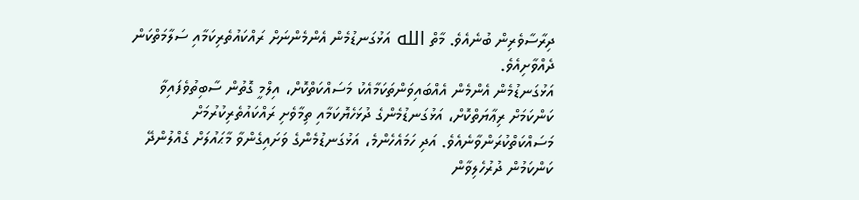ދިރާސާވެރިން ބުނެއެވެ. މާތް الله އަޅުގަނޑުމެން އެންމެންނަށް ރައްކައުތެރިކަމާއި ސަލާމަތްކަން ދެއްވާށިއެވެ.
އަޅުގަނޑުމެން އެންމެން އެއްބައިވަންތަކަމާއެކު މަސައްކަތްކޮށް، އިލްމީ ގޮތުން ސާބިތުވެފައިވާ ކަންކަމަށް ރިޢާޔަތްކޮށް، އަޅުގަނޑުމެންގެ ދުޅަހެޔޮކަމާއި ތިމާވެށި ރައްކައުތެރިކުރުމަށް މަސައްކަތްކުރަންވާނެއެވެ. އަދި ހަމައެހެންމެ، އަޅުގަނޑުމެންގެ ވަށައިގެންވާ މާޙައުލަށް ގެއްލުންދޭ ކަންކަމުން ދުރުހެލިވާން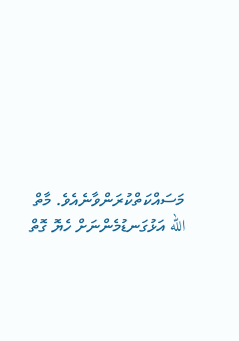މަސައްކަތްކުރަންވާނެއެވެ. މާތް الله އަޅުގަނޑުމެންނަށް ހެޔޮ ގޮތް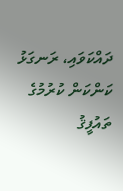ދައްކަވައި، ރަނގަޅު ކަންކަން ކުރުމުގެ ތައުފީޤު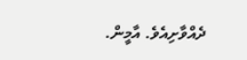ދެއްވާށިއެވެ. އާމީން.